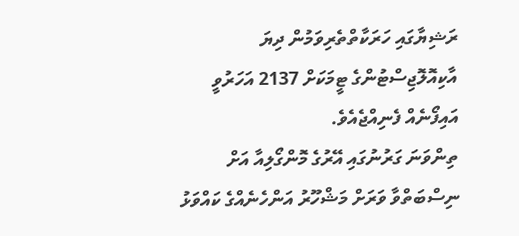ރަޝިޔާގައި ހަރަކާތްތެރިވަމުން ދިޔަ އާކިއޮލޮޖިސްޓުންގެ ޓީމަކަށް 2137 އަހަރުވީ އައިފޯނެއް ފެނިއްޖެއެވެ.
ތިންވަނަ ގަރުނުގައި އޭރުގެ މޮންގޯލިއާ އަށް ނިސްބަތްވާ ވަރަށް މަޝްހޫރު އަންހެނެއްގެ ކައްވަޅު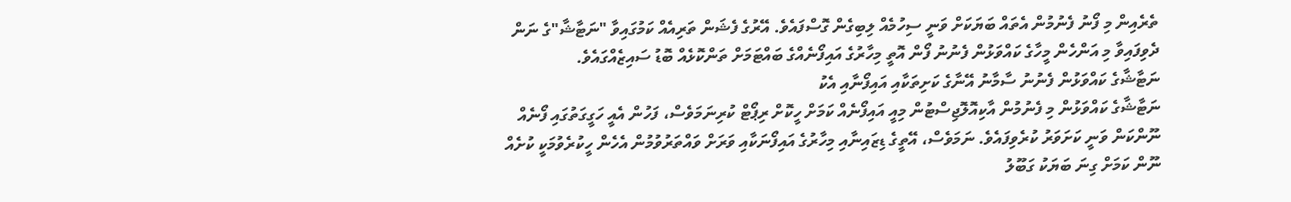ތެރެއިން މި ފޯނު ފެނުމުން އެތައް ބަޔަކަށް ވަނީ ސިހުމެއް ލިބިގެން ގޮސްފައެވެ. އޭރުގެ ފެޝަން ތަރިއެއް ކަމުގައިވާ "ނަޓާޝާ"ގެ ނަން ދެވިފައިވާ މި އަންހެން މީހާގެ ކައްވަޅުން ފެނުނު ފޯން އޮތީ މިހާރުގެ އައިފޯނެއްގެ ބައްޓަމަށް ތަންކޮޅެއް ބޮޑު ސައިޒެއްގައެވެ.
ނަޓާޝާގެ ކައްވަޅުން ފެނުނު ސާމާނު އޭނާގެ ކަށިތަކާއި އައިފޯނާއި އެކު
ނަޓާޝާގެ ކައްވަޅުން މި ފެނުމުން އާކިއޮލޮޖިސްޓުން މިއީ އައިފޯނެއް ކަމަށް ހީކޮށް ރިޕޯޓް ކުރިނަމަވެސް، ފަހުން އެއީ ހަގީގަތުގައި ފޯނެއް ނޫންކަން ވަނީ ކަށަވަރު ކުރެވިފައެވެ. ނަމަވެސް، އޭތީގެ ޑިޒައިނާއި މިހާރުގެ އައިފޯނަކާއި ވަރަށް ވައްތަރުވުމުން އެހެން ހީކުރެވުމަކީ ކުށެއް ނޫން ކަމަށް ގިނަ ބަޔަކު ގަބޫލު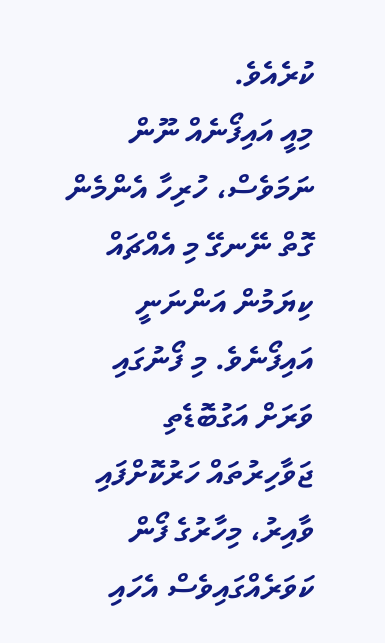ކުރެއެވެ.
މިއީ އައިފޯނެއް ނޫން ނަމަވެސް، ހުރިހާ އެންމެން ގޮތް ނޭނގޭ މި އެއްޗައް ކިޔަމުން އަންނަނީ އައިފޯނެވެ. މި ފޯނުގައި ވަރަށް އަގުބޮޑެތި ޖަވާހިރުތައް ހަރުކޮށްފައި ވާއިރު، މިހާރުގެ ފޯން ކަވަރެއްގައިވެސް އެހައި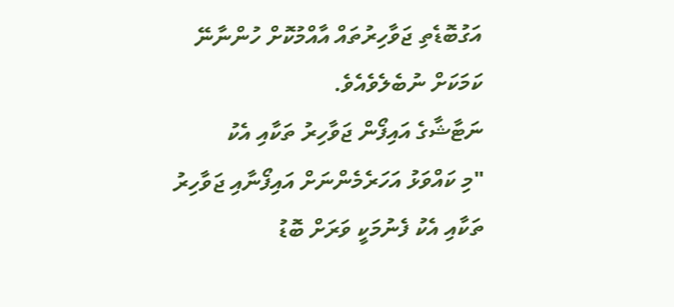އަގުބޮޑެތި ޖަވާހިރުތައް އާއްމުކޮށް ހުންނާނޭ ކަމަކަށް ނުބެލެވެއެވެ.
ނަޓާޝާގެ އައިފޯން ޖަވާހިރު ތަކާއި އެކު
"މި ކައްވަޅު އަހަރެމެންނަށް އައިފޯނާއި ޖަވާހިރު ތަކާއި އެކު ފެނުމަކީ ވަރަށް ބޮޑު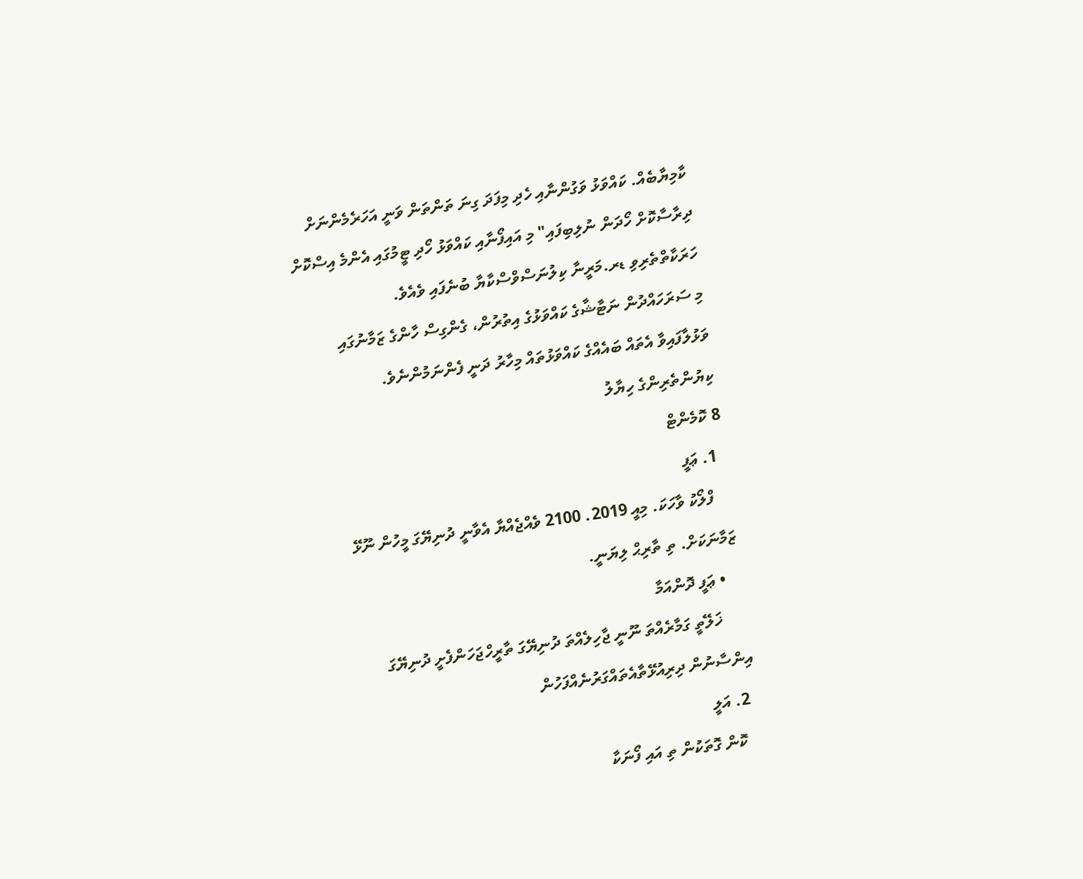ކާމިޔާބެއް. ކައްވަޅު ވަގުންނާއި ހެދި މިފަދަ ގިނަ ތަންތަން ވަނީ އަހަރެމެންނަށް ދިރާސާކޮށް ހޯދަން ނުލިބިފައި" މި އައިފޯނާއި ކައްވަޅު ހޯދި ޓީމުގައި އެންމެ އިސްކޮށް ހަރަކާތްތެރިވި ޑރ.މަރީނާ ކިލުނަސްވްސްކާޔާ ބުނެފައި ވެއެވެ.
މި ސަރަހައްދުން ނަޓާޝާގެ ކައްވަޅުގެ އިތުރުން، ގެންގިސް ހާންގެ ޒަމާނުގައި ވަޅުލާފައިވާ އެތައް ބައެއްގެ ކައްވަޅުތައް މިހާރު ދަނީ ފެންނަމުންނެވެ.
ކިޔުންތެރިންގެ ހިޔާލު
8 ކޮމެންޓް
  1. ޢަފީ
    ފްލޯކު ވާހަކަ. މިއީ 2019. 2100 ވެއްޖެއްޔާ އެވާނީ ދުނިޔޭގަ މީހުން ނޫޅޭ ޒަމާނަކަށް. ތި ތާރިޙް ލިޔަނީ.
    • ޢަފީ ދޮންއަމާ
      ޚަލޭތީ ގަމާރެއްތަ ނޫނީ ޖާހިލެއްތަ ދުނިޔޭގަ ތާރީހްޖަހަންފެށީ ދުނިޔޭގަ އިންސާނުން ދިރިއުޅޭތާއެތައްގަރުނެއްފަހުން
  2. އަލީ
    ކޮން ގޮތަކުން ތި އައި ފޯނަކާ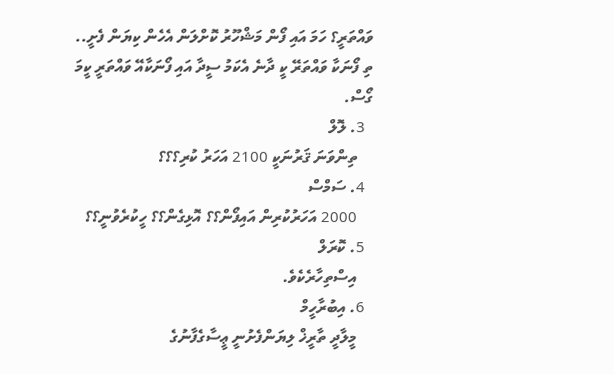ވައްތަރީ؟ ހަމަ އައި ފޯން މަޝްހޫރު ކޮށްލަން އެހެން ކިޔަން ފެށީ.. ތި ފޯނަކާ ވައްތަރޭ ކީ ދާނެ އެކަމު ސީދާ އައި ފޯނަކާއޭ ވައްތަރީ ކީމަ ގޯސް.
  3. ލޮލް
    ތިންވަނަ ޤަރުނަކީ 2100 އަހަރު ކުރި؟؟؟
  4. ސަމްސް
    2000 އަހަރުކުރިން އައިފޯން؟؟ އޮޅިގެން؟؟ ހީކުރެވުނީ؟؟
  5. ކޮރަލް
    އިސްތިހާރެކެވެ.
  6. އިބުރާހީމް
    މީލާދީ ތާރީޚް ލިޔަންފެށުނީ ޢީސާގެފާނުގެ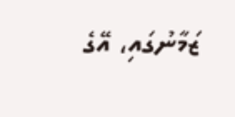ޒަމާނުގައި، އޭގެ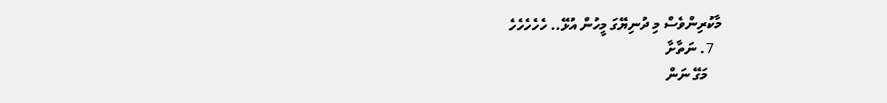މާކުރިންވެސް މި ދުނިޔޭގަ މީހުން އުޅޭ.. ހެހެހެހެހެ
  7. ނަތާށާ
    މަގޭ ނަން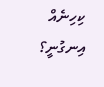ކިހިނެއް އިނގުނީ؟